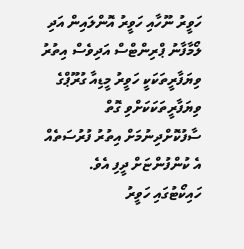ހަވީރު ނޫހާއި ހަވީރު އޮންލައިން އަދި ލޯމާފާނު ޕްރިންޓްސް އަދިވެސް އިތުރު ވިޔަފާރީތަކަކީ ހަވީރު މީޑިއާ ގުރޫޕްގެ ވިޔަފާރީތަކަކަށްވި ގޮތް ސާފުކޮށްދިނުމަށް އިތުރު ފުރުސަތެއް އެ ކުންފުންޏަށް ދީފި އެވެ.
ހައިކޯޓުގައި ހަވީރު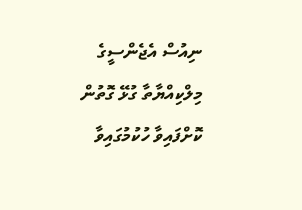ނިއުސް އެޖެންސީގެ މިލްކިއްޔާތާ ގުޅޭ ގޮތުން ކޮށްފައިވާ ހުކުމުގައިވާ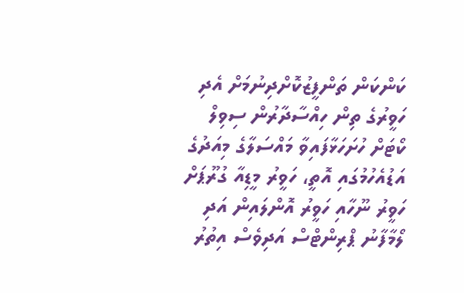ކަންކަން ތަންފީޒުކޮށްދިނުމަށް އެދި ހަވީރުގެ ތިން ހިއްސާދާރުން ސިވިލް ކޯޓަށް ހުށަހަޅާފައިވާ މައްސަލާގެ މިއަދުގެ އަޑުއެހުމުގައި އޮތީ، ހަވީރު މީޑިއާ ގުރޫޕަށް ހަވީރު ނޫހާއި ހަވީރު އޮންލައިން އަދި ލޯމާފާނު ޕްރިންޓްސް އަދިވެސް އިތުރު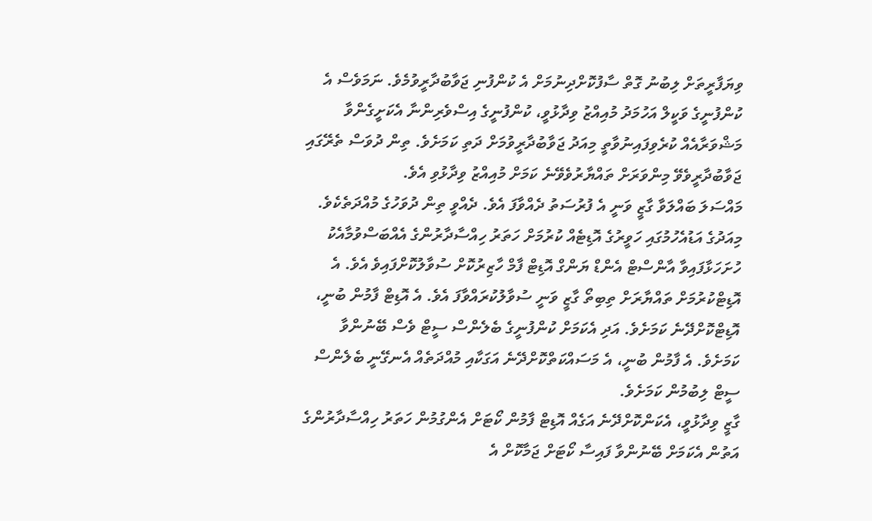ވިޔަފާރީތަށް ލިބުނު ގޮތް ސާފުކޮށްދިނުމަށް އެ ކުންފުނި ޖަވާބުދާރީވުމެވެ. ނަމަވެސް އެ ކުންފުނީގެ ވަކީލް އަހުމަދު މުއިއްޒު ވިދާޅުވީ، ކުންފުނީގެ އިސްވެރިންނާ އެކަށީގެންވާ މަޝްވަރާއެއް ކުރެވިފައިނުވާތީ މިއަދު ޖަވާބުދާރީވުމަށް ދަތި ކަމަށެވެ. ތިން ދުވަސް ތެރޭގައި ޖަވާބުދާރީވެވޭ މިންވަރަށް ތައްޔާރުވެވޭނެ ކަމަށް މުއިއްޒު ވިދާޅުވި އެވެ.
މައްސަލަ ބައްލަވާ ގާޒީ ވަނީ އެ ފުރުސަތު ދެއްވާފަ އެވެ. ދެއްވީ ތިން ދުވަހުގެ މުއްދަތެކެވެ.
މިއަދުގެ އަޑުއެހުމުގައި ހަވީރުގެ އޮޑިޓެއް ކުރުމަށް ހަތަރު ހިއްސާދާރުންގެ އެއްބަސްވުމާއެކު ހުށަހަޅާފައިވާ އާންސްޓް އެންޑް ޔަންގް އޮޑިޓް ފާމް ހާޒިރުކޮށް ސުވާލުކޮށްފައިވެ އެވެ. އެ އޮޑިޓްކުރުމަށް ތައްޔާރަށް ތިބިތޯ ގާޒީ ވަނީ ސުވާލުކުރައްވާފަ އެވެ. އެ އޮޑިޓް ފާމުން ބުނީ، އޮޑިޓްކޮށްދޭނެ ކަމަށެވެ. އަދި އެކަމަށް ކުންފުނީގެ ބެލެންސް ސީޓް ވެސް ބޭނުންވާ ކަމަށެވެ. އެ ފާމުން ބުނީ، އެ މަސައްކަތްކޮށްދޭނެ އަގަކާއި މުއްދަތެއް އެނގޭނީ ބެލެންސް ސީޓް ލިބުމުން ކަމަށެވެ.
ގާޒީ ވިދާޅުވީ، އެކަންކޮށްދޭނެ އަގެއް އޮޑިޓް ފާމުން ކޯޓަށް އެންގުމުން ހަތަރު ހިއްސާދާރުންގެ އަތުން އެކަމަށް ބޭނުންވާ ފައިސާ ކޯޓަށް ޖަމާކޮށް އެ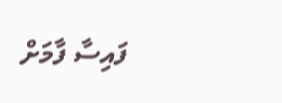ފައިސާ ފާމަށް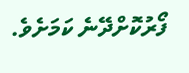ފޯރުކޮށްދޭނެ ކަމަށެވެ.